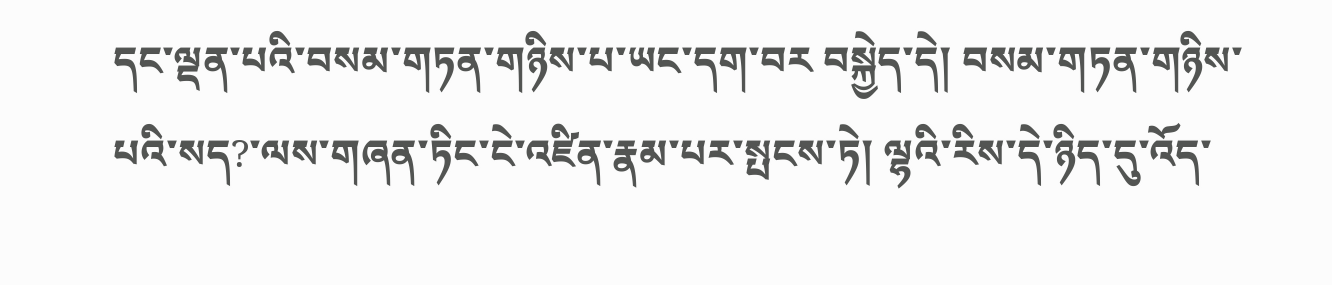དང་ལྡན་པའི་བསམ་གཏན་གཉིས་པ་ཡང་དག་བར བསྐྱེད་དེ། བསམ་གཏན་གཉིས་པའི་སད?་ལས་གཞན་ཏིང་ངེ་འཛིན་རྣམ་པར་སྤངས་ཏེ། ལྷའི་རིས་དེ་ཉིད་དུ་འོད་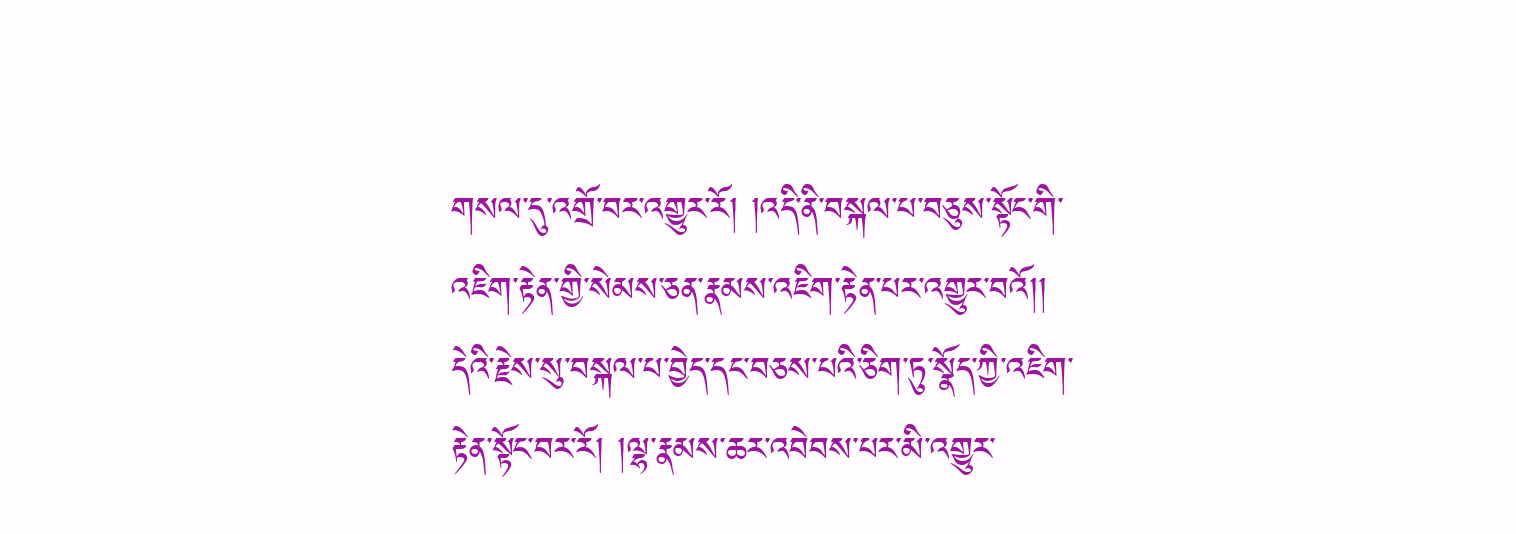གསལ་དུ་འགྲོ་བར་འགྱུར་རོ། །འདི་ནི་བསྐལ་པ་བཅུས་སྟོང་གི་འཇིག་རྟེན་གྱི་སེམས་ཅན་རྣམས་འཇིག་རྟེན་པར་འགྱུར་བའོ།། དེའི་རྗེས་སུ་བསྐལ་པ་བྱེད་དང་བཅས་པའི་ཅིག་ཏུ་སྣོད་ཀྱི་འཇིག་རྟེན་སྟོང་བར་རོ། །ལྷ་རྣམས་ཆར་འབེབས་པར་མི་འགྱུར་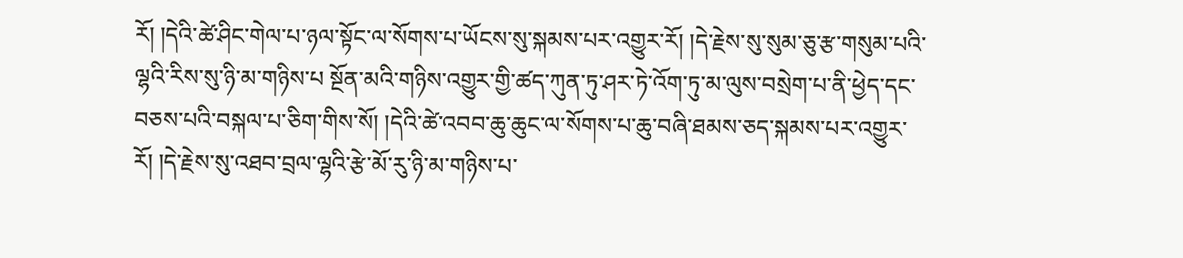རོ། །དེའི་ཚེ་ཤིང་གེལ་པ་ཉལ་སྟོང་ལ་སོགས་པ་ཡོངས་སུ་སྐམས་པར་འགྱུར་རོ། །དེ་རྗེས་སུ་སུམ་ཅུ་རྩ་གསུམ་པའི་ལྷའི་རིས་སུ་ཉི་མ་གཉིས་པ སྔོན་མའི་གཉིས་འགྱུར་གྱི་ཚད་ཀུན་ཏུ་ཤར་ཏེ་འོག་ཏུ་མ་ལུས་བསྲེག་པ་ནི་ཕྱེད་དང་བཅས་པའི་བསྐལ་པ་ཅིག་གིས་སོ། །དེའི་ཚེ་འབབ་ཆུ་ཆུང་ལ་སོགས་པ་ཆུ་བཞི་ཐམས་ཅད་སྐམས་པར་འགྱུར་རོ། །དེ་རྗེས་སུ་འཐབ་བྲལ་ལྷའི་རྩེ་མོ་རུ་ཉི་མ་གཉིས་པ་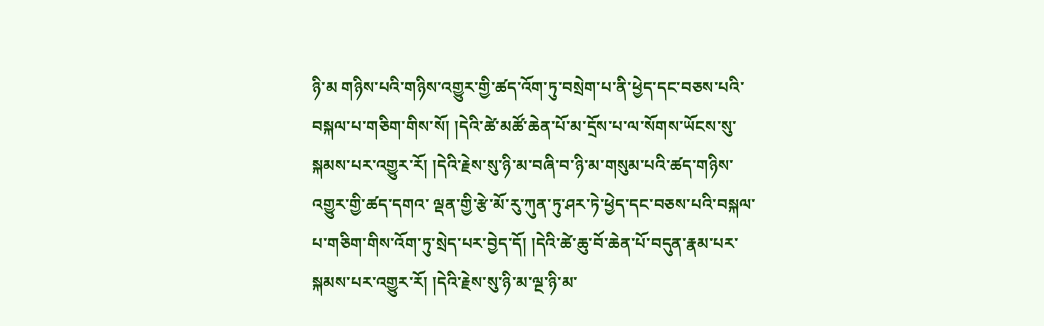ཉི་མ གཉིས་པའི་གཉིས་འགྱུར་གྱི་ཚད་འོག་ཏུ་བསྲེག་པ་ནི་ཕྱེད་དང་བཅས་པའི་བསྐལ་པ་གཅིག་གིས་སོ། །དེའི་ཚེ་མཚོ་ཆེན་པོ་མ་དྲོས་པ་ལ་སོགས་ཡོངས་སུ་སྐམས་པར་འགྱུར་རོ། །དེའི་རྗེས་སུ་ཉི་མ་བཞི་བ་ཉི་མ་གསུམ་པའི་ཚད་གཉིས་འགྱུར་གྱི་ཚད་དགའ་ ལྡན་གྱི་རྩེ་མོ་རུ་ཀུན་ཏུ་ཤར་ཏེ་ཕྱེད་དང་བཅས་པའི་བསྐལ་པ་གཅིག་གིས་འོག་ཏུ་སྲེད་པར་བྱེད་དོ། །དེའི་ཚེ་ཆུ་བོ་ཆེན་པོ་བདུན་རྣམ་པར་སྐམས་པར་འགྱུར་རོ། །དེའི་རྗེས་སུ་ཉི་མ་ལྔ་ཉི་མ་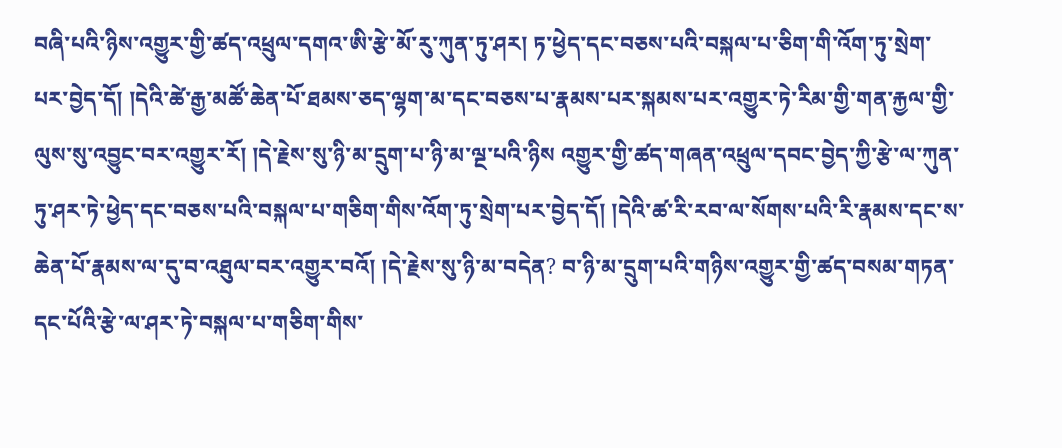བཞི་པའི་ཉིས་འགྱུར་གྱི་ཚད་འཕྲུལ་དགའ་ཨི་རྩེ་མོ་རུ་ཀུན་ཏུ་ཤར། ཏ་ཕྱེད་དང་བཅས་པའི་བསྐལ་པ་ཅིག་གི་འོག་ཏུ་སྲེག་པར་བྱེད་དོ། །དེའི་ཚེ་རྒྱ་མཚོ་ཆེན་པོ་ཐམས་ཅད་ལྷག་མ་དང་བཅས་པ་རྣམས་པར་སྐམས་པར་འགྱུར་ཏེ་རིམ་གྱི་གན་རྐྱལ་གྱི་ལུས་སུ་འབྱུང་བར་འགྱུར་རོ། །དེ་རྗེས་སུ་ཉི་མ་དྲུག་པ་ཉི་མ་ལྔ་པའི་ཉིས འགྱུར་གྱི་ཚད་གཞན་འཕྲུལ་དབང་བྱེད་ཀྱི་རྩེ་ལ་ཀུན་ཏུ་ཤར་ཏེ་ཕྱེད་དང་བཅས་པའི་བསྐལ་པ་གཅིག་གིས་འོག་ཏུ་སྲེག་པར་བྱེད་དོ། །དེའི་ཚ་རི་རབ་ལ་སོགས་པའི་རི་རྣམས་དང་ས་ཆེན་པོ་རྣམས་ལ་དུ་བ་འཐུལ་བར་འགྱུར་བའོ། །དེ་རྗེས་སུ་ཉི་མ་བདེན? བ་ཉི་མ་དྲུག་པའི་གཉིས་འགྱུར་གྱི་ཚད་བསམ་གཏན་དང་པོའི་རྩེ་ལ་ཤར་ཏེ་བསྐལ་པ་གཅིག་གིས་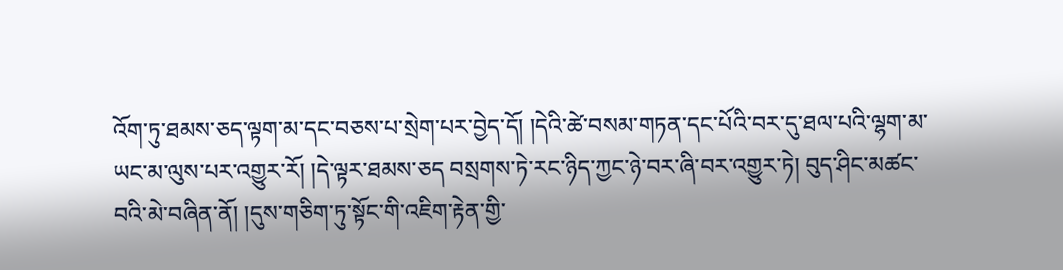འོག་ཏུ་ཐམས་ཅད་ལྟག་མ་དང་བཅས་པ་སྲེག་པར་བྱེད་དོ། །དེའི་ཚེ་བསམ་གཏན་དང་པོའི་བར་དུ་ཐལ་པའི་ལྷག་མ་ཡང་མ་ལུས་པར་འགྱུར་རོ། །དེ་ལྟར་ཐམས་ཅད བསྲགས་ཏེ་རང་ཉིད་ཀྱང་ཉེ་བར་ཞི་བར་འགྱུར་ཏེ། བུད་ཤིང་མཚང་བའི་མེ་བཞིན་ནོ། །དུས་གཅིག་ཏུ་སྟོང་གི་འཇིག་རྟེན་གྱི་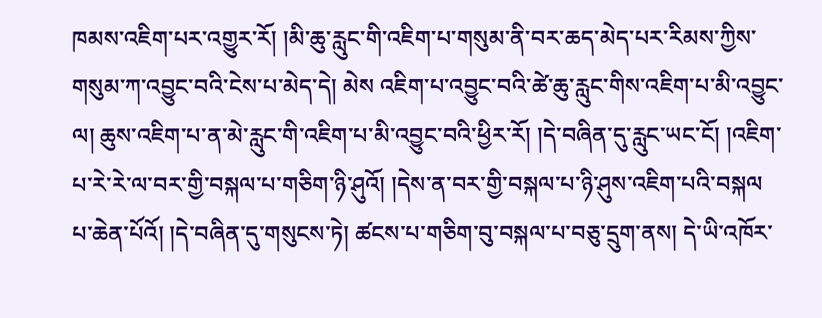ཁམས་འཇིག་པར་འགྱུར་རོ། །མི་ཆུ་རླུང་གི་འཇིག་པ་གསུམ་ནི་བར་ཆད་མེད་པར་རིམས་ཀྱིས་གསུམ་ཀ་འབྱུང་བའི་ངེས་པ་མེད་དེ། མེས འཇིག་པ་འབྱུང་བའི་ཚེ་ཆུ་རླུང་གིས་འཇིག་པ་མི་འབྱུང་ལ། ཆུས་འཇིག་པ་ན་མེ་རླུང་གི་འཇིག་པ་མི་འབྱུང་བའི་ཕྱིར་རོ། །དེ་བཞིན་དུ་རླུང་ཡང་ངོ། །འཇིག་པ་རེ་རེ་ལ་བར་གྱི་བསྐལ་པ་གཅིག་ཉི་ཤུའོ། །དེས་ན་བར་གྱི་བསྐལ་པ་ཉི་ཤུས་འཇིག་པའི་བསྐལ པ་ཆེན་པོའོ། །དེ་བཞིན་དུ་གསུངས་ཏེ། ཚངས་པ་གཅིག་བུ་བསྐལ་པ་བཅུ་དྲུག་ནས། དེ་ཡི་འཁོར་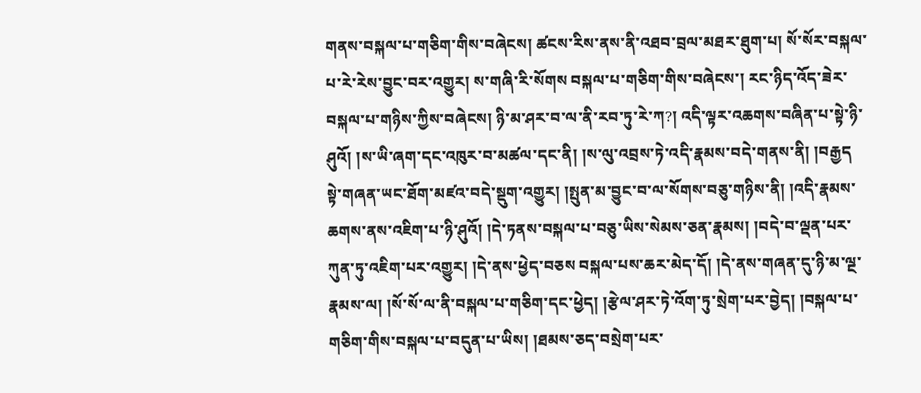གནས་བསྐལ་པ་གཅིག་གིས་བཞེངས། ཚངས་རིས་ནས་ནི་འཐབ་བྲལ་མཐར་ཐུག་པ། སོ་སོར་བསྐལ་པ་རེ་རེས་བྱུང་བར་འགྱུར། ས་གཞི་རི་སོགས བསྐལ་པ་གཅིག་གིས་བཞེངས་། རང་ཉིད་འོད་ཟེར་བསྐལ་པ་གཉིས་ཀྱིས་བཞེངས། ཉི་མ་ཤར་བ་ལ་ནི་རབ་ཏུ་རེ་ཀ?། འདི་ལྟར་འཆགས་བཞིན་པ་སྟེ་ཉི་ཤུའོ། །ས་ཡི་ཞག་དང་འཁུར་བ་མཚལ་དང་ནི། །ས་ལུ་འབྲས་ཏེ་འདི་རྣམས་བདེ་གནས་ནི། །བརྒྱད སྟེ་གཞན་ཡང་ཐོག་མཛའ་བདེ་སྡུག་འགྱུར། །སྤུན་མ་བྱུང་བ་ལ་སོགས་བཅུ་གཉིས་ནི། །འདི་རྣམས་ཆགས་ནས་འཇིག་པ་ཉི་ཤུའོ། །དེ་ཏནས་བསྐལ་པ་བཅུ་ཡིས་སེམས་ཅན་རྣམས། །བདེ་བ་ལྡན་པར་ཀུན་ཏུ་འཇིག་པར་འགྱུར། །དེ་ནས་ཕྱེད་བཅས བསྐལ་པས་ཆར་མེད་དོ། །དེ་ནས་གཞན་དུ་ཉི་མ་ལྔ་རྣམས་ལ། །སོ་སོ་ལ་ནི་བསྐལ་པ་གཅིག་དང་ཕྱེད། །རྩེལ་ཤར་ཏེ་འོག་ཏུ་སྲེག་པར་བྱེད། །བསྐལ་པ་གཅིག་གིས་བསྐལ་པ་བདུན་པ་ཡིས། །ཐམས་ཅད་བསྲེག་པར་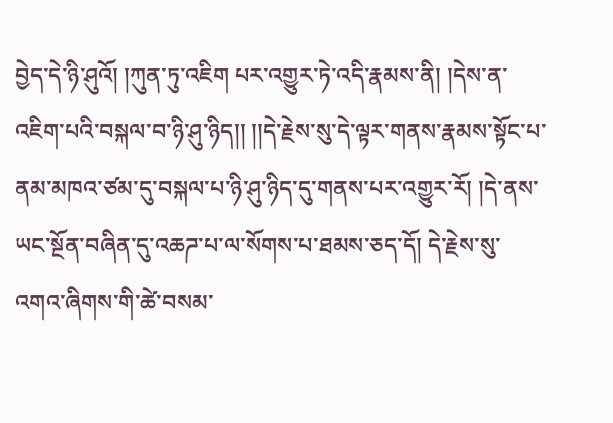བྱེད་དེ་ཉི་ཤུའོ། །ཀུན་ཏུ་འཇིག པར་འགྱུར་ཏེ་འདི་རྣམས་ནི། །དེས་ན་འཇིག་པའི་བསྐལ་བ་ཉི་ཤུ་ཉིད།། །།དེ་རྗེས་སུ་དེ་ལྟར་གནས་རྣམས་སྟོང་པ་ནམ་མཁའ་ཙམ་དུ་བསྐལ་པ་ཉི་ཤུ་ཉིད་དུ་གནས་པར་འགྱུར་རོ། །དེ་ནས་ཡང་སྔོན་བཞིན་དུ་འཆཌ་པ་ལ་སོགས་པ་ཐམས་ཅད་དོ། དེ་རྗེས་སུ་འགའ་ཞིགས་གི་ཚེ་བསམ་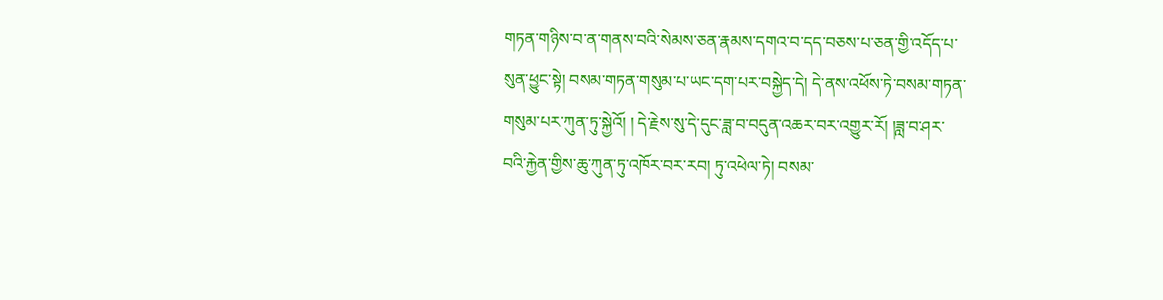གཏན་གཉིས་བ་ན་གནས་བའི་སེམས་ཅན་རྣམས་དགའ་བ་དད་བཅས་པ་ཅན་གྱི་འདོད་པ་སུན་ཕྱུང་སྟེ། བསམ་གཏན་གསུམ་པ་ཡང་དག་པར་བསྐྱེད་དེ། དེ་ནས་འཕོས་ཏེ་བསམ་གཏན་གསུམ་པར་ཀུན་ཏུ་སྐྱེའོ། ། དེ་རྗེས་སུ་དེ་དུང་ཟླ་བ་བདུན་འཆར་བར་འགྱུར་རོ། །ཟླ་བ་ཤར་བའི་རྐྱེན་གྱིས་ཆུ་ཀུན་ཏུ་འཁོར་བར་རབ། ཏུ་འཕེལ་ཏེ། བསམ་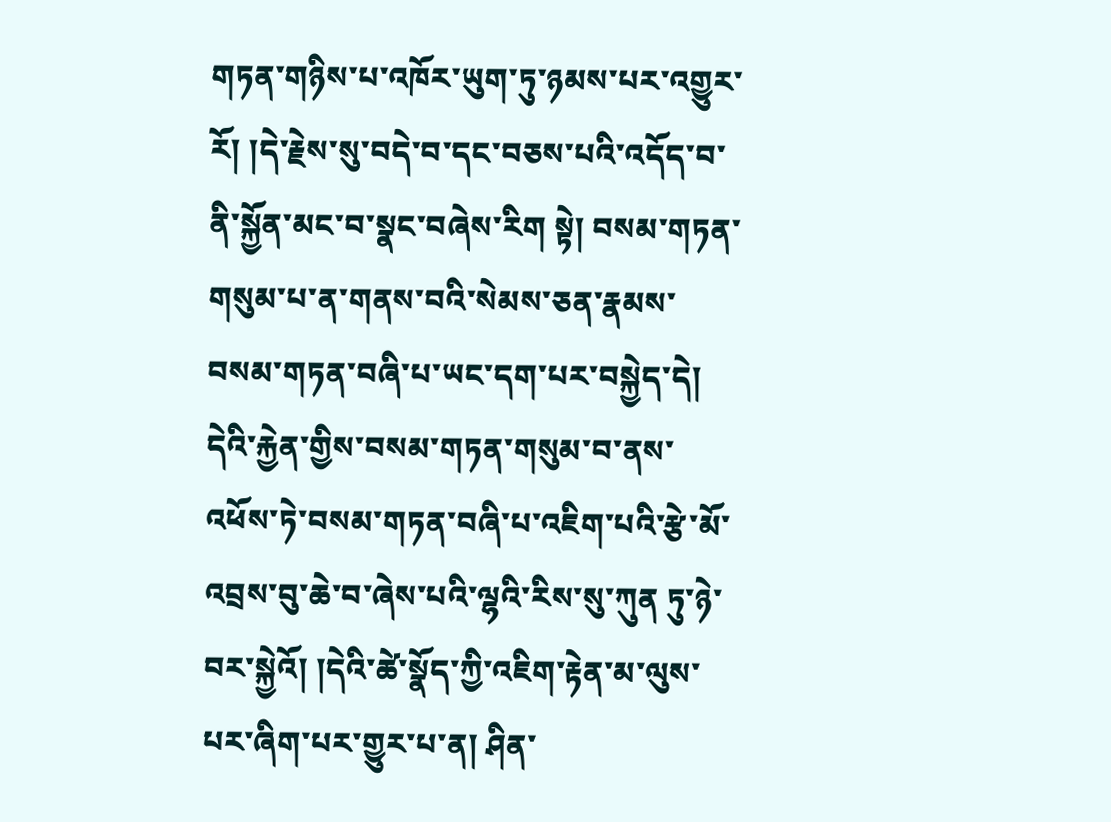གཏན་གཉིས་པ་འཁོར་ཡུག་ཏུ་ཉམས་པར་འགྱུར་རོ། །དེ་རྗེས་སུ་བདེ་བ་དང་བཅས་པའི་འདོད་བ་ནི་སྐྱོན་མང་བ་སྣང་བཞེས་རིག སྟེ། བསམ་གཏན་གསུམ་པ་ན་གནས་བའི་སེམས་ཅན་རྣམས་བསམ་གཏན་བཞི་པ་ཡང་དག་པར་བསྐྱེད་དེ། དེའི་རྐྱེན་གྱིས་བསམ་གཏན་གསུམ་བ་ནས་འཕོས་ཏེ་བསམ་གཏན་བཞི་པ་འཇིག་པའི་རྩེ་མོ་འབྲས་བུ་ཆེ་བ་ཞེས་པའི་ལྷའི་རིས་སུ་ཀུན ཏུ་ཉེ་བར་སྐྱེའོ། །དེའི་ཚེ་སྣོད་ཀྱི་འཇིག་རྟེན་མ་ལུས་པར་ཞིག་པར་གྱུར་པ་ན། ཤིན་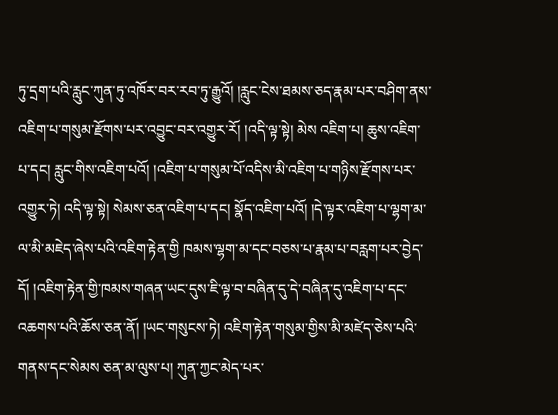ཏུ་དྲག་པའི་རླུང་ཀུན་ཏུ་འཁོར་བར་རབ་ཏུ་རྒྱུའོ། །རླུང་ངེས་ཐམས་ཅད་རྣམ་པར་བཤིག་ནས་འཇིག་པ་གསུམ་རྫོགས་པར་འབྱུང་བར་འགྱུར་རོ། །འདི་ལྟ་སྟེ། མེས འཇིག་པ། ཆུས་འཇིག་པ་དང། རླུང་གིས་འཇིག་པའོ། །འཇིག་པ་གསུམ་པོ་འདིས་མི་འཇིག་པ་གཉིས་རྫོགས་པར་འགྱུར་ཏེ། འདི་ལྟ་སྟེ། སེམས་ཅན་འཇིག་པ་དང། སྣོད་འཇིག་པའོ། །དེ་ལྟར་འཇིག་པ་ལྷག་མ་ལ་མི་མཇེད་ཞེས་པའི་འཇིག་རྟེན་གྱི ཁམས་ལྷག་མ་དང་བཅས་པ་རྣམ་པ་བརླག་པར་བྱེད་དོ། །འཇིག་རྟེན་གྱི་ཁམས་གཞན་ཡང་དུས་ཇི་ལྟ་བ་བཞིན་དུ་དེ་བཞིན་དུ་འཇིག་པ་དང་འཆགས་པའི་ཆོས་ཅན་ནོ། །ཡང་གསུངས་ཏེ། འཇིག་རྟེན་གསུམ་གྱིས་མི་མཛེད་ཅེས་པའི་གནས་དང་སེམས ཅན་མ་ལུས་པ། ཀུན་ཀྱང་མེད་པར་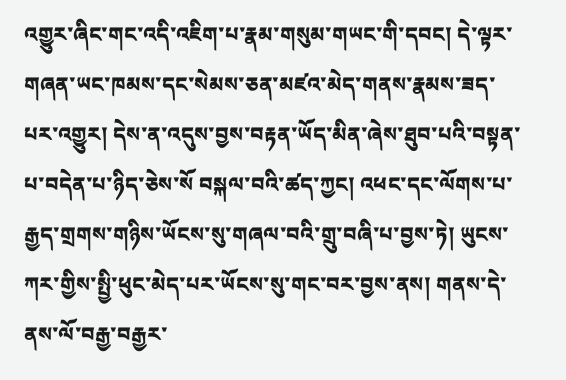འགྱུར་ཞིང་གང་འདི་འཇིག་པ་རྣམ་གསུམ་གཡང་གི་དབང། དེ་ལྟར་གཞན་ཡང་ཁམས་དང་སེམས་ཅན་མཛའ་མེད་གནས་རྣམས་ཟད་པར་འགྱུར། དེས་ན་འདུས་བྱས་བརྟན་ཡོད་མིན་ཞེས་ཐུབ་པའི་བསྟན་པ་བདེན་པ་ཉིད་ཅེས་སོ བསྐལ་བའི་ཚད་ཀྱང། འཕང་དང་ལོགས་པ་རྒྱད་གྲགས་གཉིས་ཡོངས་སུ་གཞལ་བའི་གྲུ་བཞི་པ་བྱས་ཏེ། ཡུངས་ཀར་གྱིས་སྤྱི་ཕུང་མེད་པར་ཡོངས་སུ་གང་བར་བྱས་ནས། གནས་དེ་ནས་ལོ་བརྒྱ་བརྒྱར་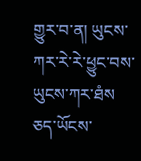གྱུར་བ་ན། ཡུངས་ཀར་རེ་རེ་ཕྱུང་བས་ཡུངས་ཀར་ཐཾས ཅད་ཡོངས་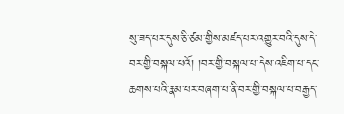སུ་ཟད་པར་དུས་ཅི་ཙམ་གྱིས་མཛད་པར་འགྱུར་བའི་དུས་དེ་བར་གྱི་བསྐལ་པའོ། །བར་གྱི་བསྐལ་པ་དེས་འཇིག་པ་དང་ཆགས་པའི་རྣམ་པར་བཞག་པ་ནི་བར་གྱི་བསྐལ་པ་བརྒྱད་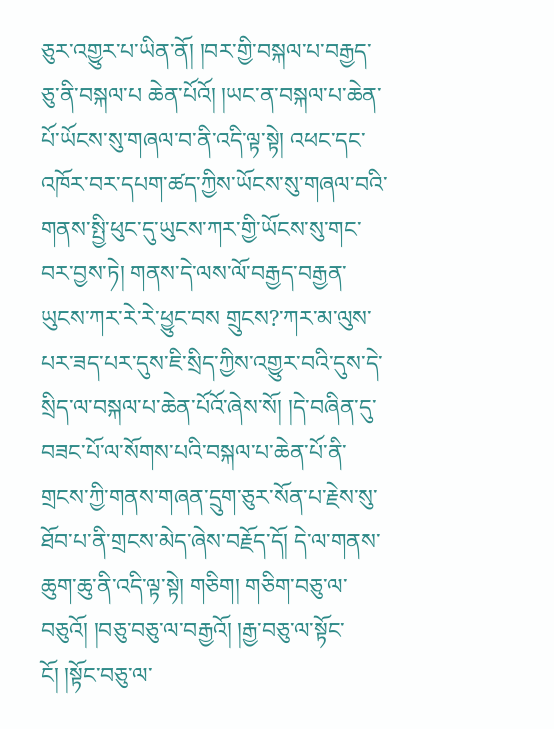ཅུར་འགྱུར་པ་ཡིན་ནོ། །བར་གྱི་བསྐལ་པ་བརྒྱད་ཅུ་ནི་བསྐལ་པ ཆེན་པོའོ། །ཡང་ན་བསྐལ་པ་ཆེན་པོ་ཡོངས་སུ་གཞལ་བ་ནི་འདི་ལྟ་སྟེ། འཕང་དང་འཁོར་བར་དཔག་ཚད་ཀྱིས་ཡོངས་སུ་གཞལ་བའི་གནས་སྤྱི་ཕུང་དུ་ཡུངས་ཀར་གྱི་ཡོངས་སུ་གང་བར་བྱས་ཏེ། གནས་དེ་ལས་ལོ་བརྒྱད་བརྒྱན་ཡུངས་ཀར་རེ་རེ་ཕྱུང་བས གྲུངས?་ཀར་མ་ལུས་པར་ཟད་པར་དུས་ཇི་སྲིད་ཀྱིས་འགྱུར་བའི་དུས་དེ་སྲིད་ལ་བསྐལ་པ་ཆེན་པོའོ་ཞེས་སོ། །དེ་བཞིན་དུ་བཟང་པོ་ལ་སོགས་པའི་བསྐལ་པ་ཆེན་པོ་ནི་གྲངས་ཀྱི་གནས་གཞན་དྲུག་ཅུར་སོན་པ་རྗེས་སུ་ཐོབ་པ་ནི་གྲངས་མེད་ཞེས་བརྗོད་དོ། དེ་ལ་གནས་ཆུག་ཆུ་ནི་འདི་ལྟ་སྟེ། གཅིག། གཅིག་བཅུ་ལ་བཅུའོ། །བཅུ་བཅུ་ལ་བརྒྱའོ། །རྒྱ་བཅུ་ལ་སྟོང་ངོ། །སྟོང་བཅུ་ལ་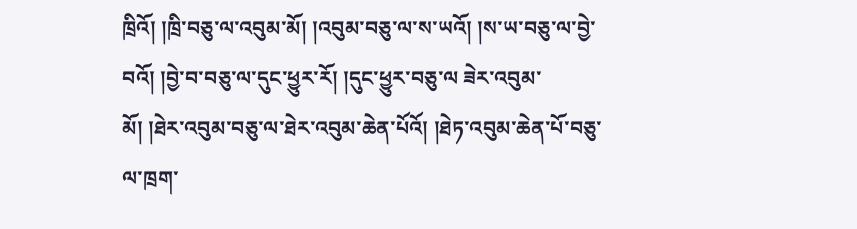ཁྲིའོ། །ཁྲི་བཅུ་ལ་འབུམ་མོ། །འབུམ་བཅུ་ལ་ས་ཡའོ། །ས་ཡ་བཅུ་ལ་བྱེ་བའོ། །བྱེ་བ་བཅུ་ལ་དུང་ཕྱུར་རོ། །དུང་ཕྱུར་བཅུ་ལ ཟེར་འབུམ་མོ། །ཐེར་འབུམ་བཅུ་ལ་ཐེར་འབུམ་ཆེན་པོའོ། །ཐེཏ་འབུམ་ཆེན་པོ་བཅུ་ལ་ཁྲག་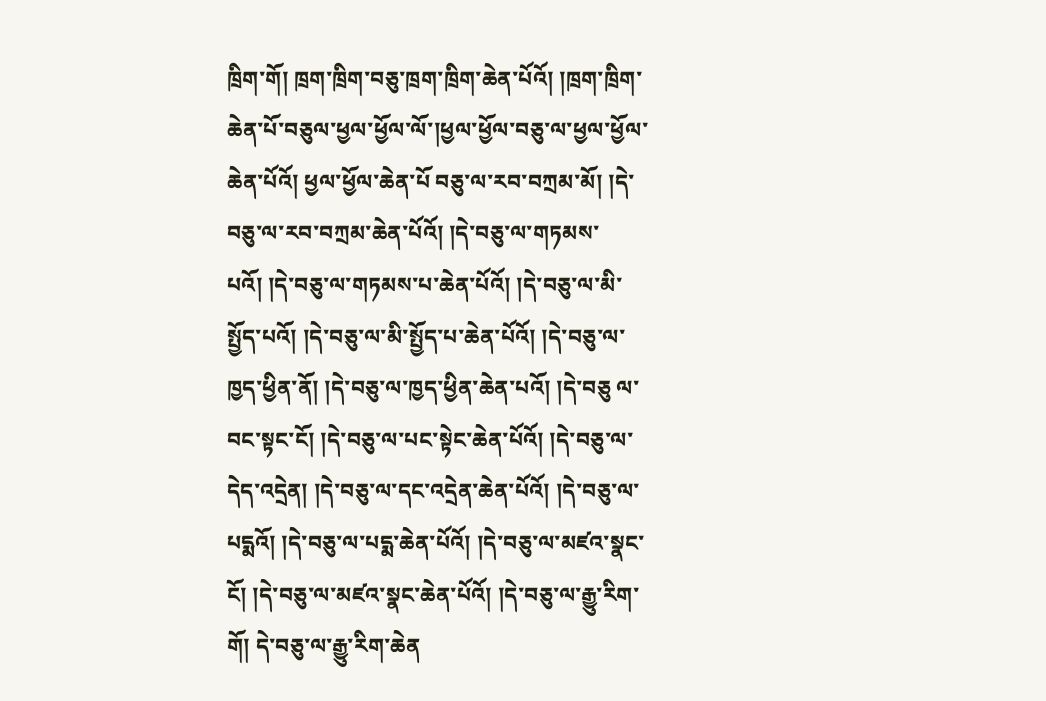ཁྲིག་གོ། ཁྲག་ཁྲིག་བཅུ་ཁྲག་ཁྲིག་ཆེན་པོའོ། །ཁྲག་ཁྲིག་ཆེན་པོ་བཅུལ་ཕྱལ་ཕྱོལ་ལོ་།ཕྱལ་ཕྱོལ་བཅུ་ལ་ཕྱལ་ཕྱོལ་ཆེན་པོའོ། ཕྱལ་ཕྱོལ་ཆེན་པོ བཅུ་ལ་རབ་བཀྲམ་མོ། །དེ་བཅུ་ལ་རབ་བཀྲམ་ཆེན་པོའོ། །དེ་བཅུ་ལ་གཏམས་པའོ། །དེ་བཅུ་ལ་གཏམས་པ་ཆེན་པོའོ། །དེ་བཅུ་ལ་མི་སྤྱོད་པའོ། །དེ་བཅུ་ལ་མི་སྤྱོད་པ་ཆེན་པོའོ། །དེ་བཅུ་ལ་ཁྱད་ཕྱིན་ནོ། །དེ་བཅུ་ལ་ཁྱད་ཕྱིན་ཆེན་པའོ། །དེ་བཅུ ལ་བང་སྟང་ངོ། །དེ་བཅུ་ལ་པང་སྟེང་ཆེན་པོའོ། །དེ་བཅུ་ལ་དེད་འདྲེན། །དེ་བཅུ་ལ་དང་འདྲེན་ཆེན་པོའོ། །དེ་བཅུ་ལ་པདྨའོ། །དེ་བཅུ་ལ་པདྨ་ཆེན་པོའོ། །དེ་བཅུ་ལ་མཛའ་སྣང་ངོ། །དེ་བཅུ་ལ་མཛའ་སྣང་ཆེན་པོའོ། །དེ་བཅུ་ལ་རྒྱུ་རིག་གོ། དེ་བཅུ་ལ་རྒྱུ་རིག་ཆེན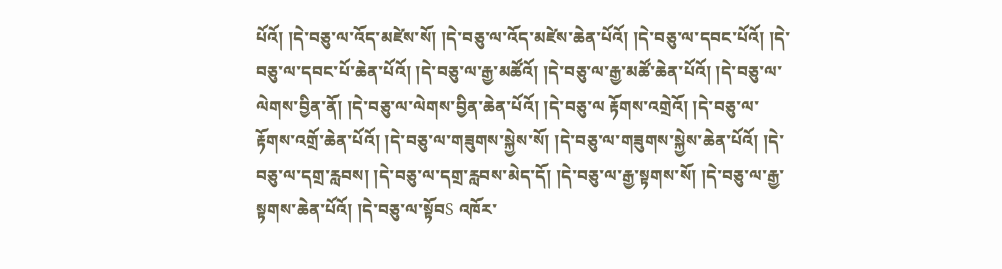པོའོ། །དེ་བཅུ་ལ་འོད་མཛེས་སོ། །དེ་བཅུ་ལ་འོད་མཛེས་ཆེན་པོའོ། །དེ་བཅུ་ལ་དབང་པོའོ། །དེ་བཅུ་ལ་དབང་པོ་ཆེན་པོའོ། །དེ་བཅུ་ལ་རྒྱ་མཚོའོ། །དེ་བཅུ་ལ་རྒྱ་མཚོ་ཆེན་པོའོ། །དེ་བཅུ་ལ་ལེགས་བྱིན་ནོ། །དེ་བཅུ་ལ་ལེགས་བྱིན་ཆེན་པོའོ། །དེ་བཅུ་ལ རྟོགས་འགྲེའོ། །དེ་བཅུ་ལ་རྟོགས་འགྲོ་ཆེན་པོའོ། །དེ་བཅུ་ལ་གཟུགས་སྐྱེས་སོ། །དེ་བཅུ་ལ་གཟུགས་སྐྱེས་ཆེན་པོའོ། །དེ་བཅུ་ལ་དགྲ་རླབས། །དེ་བཅུ་ལ་དགྲ་རླབས་མེད་དོ། །དེ་བཅུ་ལ་རྒྱ་སྟགས་སོ། །དེ་བཅུ་ལ་རྒྱ་སྟགས་ཆེན་པོའོ། །དེ་བཅུ་ལ་སྟོབS འཁོར་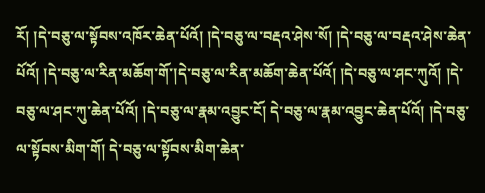རོ། །དེ་བཅུ་ལ་སྟོབས་འཁོར་ཆེན་པོའོ། །དེ་བཅུ་ལ་བརྡའ་ཤེས་སོ། །དེ་བཅུ་ལ་བརྡའ་ཤེས་ཆེན་པོའོ། །དེ་བཅུ་ལ་རིན་མཆོག་གོ་།དེ་བཅུ་ལ་རིན་མཆོག་ཆེན་པོའོ། །དེ་བཅུ་ལ་ཤང་ཀུའོ། །དེ་བཅུ་ལ་ཤང་ཀུ་ཆེན་པོའོ། །དེ་བཅུ་ལ་རྣམ་འབྱུང་ངོ། དེ་བཅུ་ལ་རྣམ་འབྱུང་ཆེན་པོའོ། །དེ་བཅུ་ལ་སྟོབས་མིག་གོ། དེ་བཅུ་ལ་སྟོབས་མིག་ཆེན་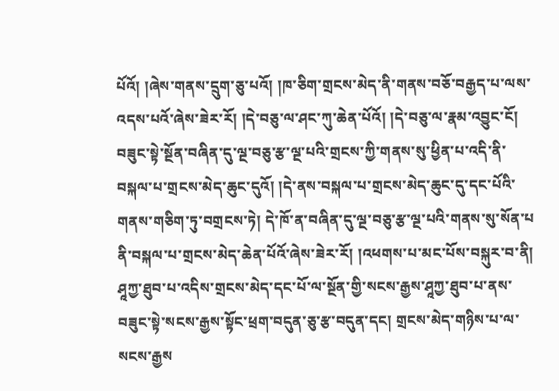པོའོ། །ཞེས་གནས་དྲུག་ཅུ་པའོ། །ཁ་ཅིག་གྲངས་མེད་ནི་གནས་བཅོ་བརྒྱད་པ་ལས་འདས་པའོ་ཞེས་ཟེར་རོ། །དེ་བཅུ་ལ་ཤང་ཀུ་ཆེན་པོའོ། །དེ་བཅུ་ལ་རྣམ་འབྱུང་ངོ། བཟུང་སྟེ་སྔོན་བཞིན་དུ་ལྔ་བཅུ་རྩ་ལྔ་པའི་གྲངས་ཀྱི་གནས་སུ་ཕྱིན་པ་འདི་ནི་བསྐལ་པ་གྲངས་མེད་ཆུང་དུའོ། །དེ་ནས་བསྐལ་པ་གྲངས་མེད་ཆུང་དུ་དང་པོའི་གནས་གཅིག་ཏུ་བགྲངས་ཏེ། དེ་ཁོ་ན་བཞིན་དུ་ལྔ་བཅུ་རྩ་ལྔ་པའི་གནས་སུ་སོན་པ ནི་བསྐལ་པ་གྲངས་མེད་ཆེན་པོའོ་ཞེས་ཟེར་རོ། །འཕགས་པ་མང་པོས་བསྐུར་བ་ནི། ཤཱཀྱ་ཐུབ་པ་འདིས་གྲངས་མེད་དང་པོ་ལ་སྔོན་གྱི་སངས་རྒྱས་ཤཱཀྱ་ཐུབ་པ་ནས་བཟུང་སྟེ་སངས་རྒྱས་སྟོང་ཕྲག་བདུན་ཅུ་རྩ་བདུན་དང། གྲངས་མེད་གཉིས་པ་ལ་སངས་རྒྱས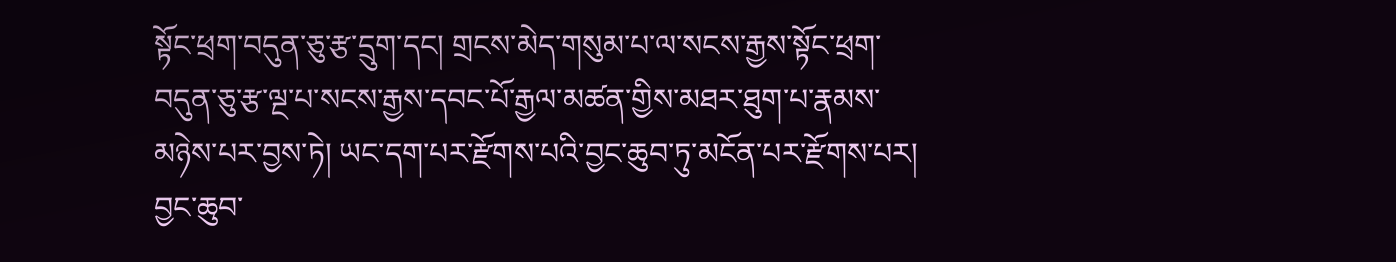སྟོང་ཕྲག་བདུན་ཅུ་རྩ་དྲུག་དང། གྲངས་མེད་གསུམ་པ་ལ་སངས་རྒྱས་སྟོང་ཕྲག་བདུན་ཅུ་རྩ་ལྔ་པ་སངས་རྒྱས་དབང་པོ་རྒྱལ་མཚན་གྱིས་མཐར་ཐུག་པ་རྣམས་མཉེས་པར་བྱས་ཏེ། ཡང་དག་པར་རྫོགས་པའི་བྱང་ཆུབ་ཏུ་མངོན་པར་རྫོགས་པར། བྱང་ཆུབ་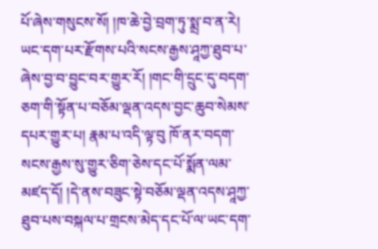པོ་ཞེས་གསུངས་སོ། །ཁ་ཆེ་བྱེ་བྲག་ཏུ་སྨྲ་བ་ན་རེ། ཡང་དག་པར་རྫོགས་པའི་སངས་རྒྱས་ཤཱཀྱ་ཐུབ་པ་ཞེས་བྱ་བ་བྱུང་བར་གྱུར་རོ། །གང་གི་དྲུང་དུ་བདག་ཅག་གི་སྟོན་པ་བཅོམ་ལྡན་འདས་བྱང་ཆུབ་སེམས་དཔར་གྱུར་པ། རྣམ་པ་འདི་ལྟ་བུ ཁོ་ནར་བདག་སངས་རྒྱས་སུ་གྱུར་ཅིག་ཅེས་དང་པོ་སྨོན་ལམ་མཛད་དོ། །དེ་ནས་བཟུང་སྟེ་བཅོམ་ལྡན་འདས་ཤཱཀྱ་ཐུབ་པས་བསྐལ་པ་གྲངས་མེད་དང་པོ་ལ་ཡང་དག་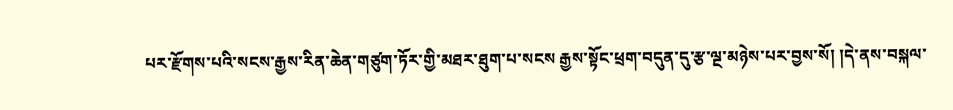པར་རྫོགས་པའི་སངས་རྒྱས་རིན་ཆེན་གཙུག་ཏོར་གྱི་མཐར་ཐུག་པ་སངས རྒྱས་སྟོང་ཕྲག་བདུན་དུ་རྩ་ལྔ་མཉེས་པར་བྱས་སོ། །དེ་ནས་བསྐལ་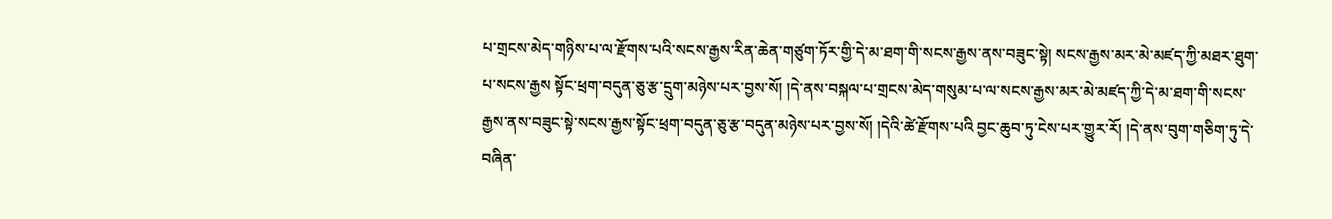པ་གྲངས་མེད་གཉིས་པ་ལ་རྫོགས་པའི་སངས་རྒྱས་རིན་ཆེན་གཙུག་ཏོར་གྱི་དེ་མ་ཐག་གི་སངས་རྒྱས་ནས་བཟུང་སྟེ། སངས་རྒྱས་མར་མེ་མཛད་ཀྱི་མཐར་ཐུག་པ་སངས་རྒྱས སྟོང་ཕྲག་བདུན་ཅུ་རྩ་དྲུག་མཉེས་པར་བྱས་སོ། །དེ་ནས་བསྐལ་པ་གྲངས་མེད་གསུམ་པ་ལ་སངས་རྒྱས་མར་མེ་མཛད་ཀྱི་དེ་མ་ཐག་གི་སངས་རྒྱས་ནས་བཟུང་སྟེ་སངས་རྒྱས་སྟོང་ཕྲག་བདུན་ཅུ་རྩ་བདུན་མཉེས་པར་བྱས་སོ། །དེའི་ཚེ་རྫོགས་པའི བྱང་ཆུབ་ཏུ་ངེས་པར་གྱུར་རོ། །དེ་ནས་བུག་གཅིག་ཏུ་དེ་བཞིན་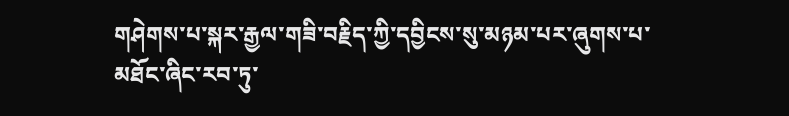གཤེགས་པ་སྐར་རྒྱལ་གཟི་བརྗིད་ཀྱི་དབྱིངས་སུ་མཉམ་པར་ཞུགས་པ་མཐོང་ཞིང་རབ་ཏུ་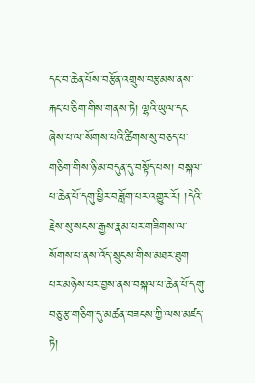དང་བ་ཆེན་པོས་བརྩོན་འགྲུས་བརྩམས་ནས་རྐང་པ་ཅིག་གིས་གནས་ཏེ། ལྷའི་ཡུལ་དང ཞེས་པ་ལ་སོགས་པའི་ཚིགས་སུ་བཅད་པ་གཅིག་གིས་ཉི་མ་བདུན་དུ་བསྟོད་པས། བསྐལ་པ་ཆེན་པོ་དགུ་ཕྱིར་བཟློག་པར་འགྱུར་རོ། །དེའི་རྗེས་སུ་སངས་རྒྱས་རྣམ་པར་གཟིགས་ལ་སོགས་པ་ནས་འོད་སྲུངས་གིས་མཐར་ཐུག པར་མཉེས་པར་བྱས་ནས་བསྐལ་པ་ཆེན་པོ་དགུ་བཅུ་རྩ་གཅིག་དུ་མཚན་བཟངས་ཀྱི་ལས་མཛད་ཏེ།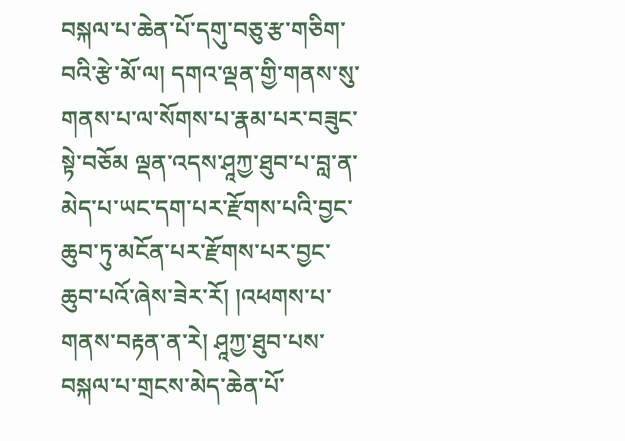བསྐལ་པ་ཆེན་པོ་དགུ་བཅུ་རྩ་གཅིག་བའི་རྩེ་མོ་ལ། དགའ་ལྡན་གྱི་གནས་སུ་གནས་པ་ལ་སོགས་པ་རྣམ་པར་བཟུང་སྟེ་བཅོམ ལྡན་འདས་ཤཱཀྱ་ཐུབ་པ་བླ་ན་མེད་པ་ཡང་དག་པར་རྫོགས་པའི་བྱང་ཆུབ་ཏུ་མངོན་པར་རྫོགས་པར་བྱང་ཆུབ་པའོ་ཞེས་ཟེར་རོ། །འཕགས་པ་གནས་བརྟན་ན་རེ། ཤཱཀྱ་ཐུབ་པས་བསྐལ་པ་གྲངས་མེད་ཆེན་པོ་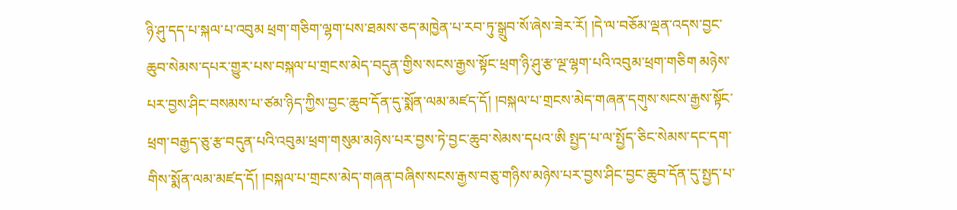ཉི་ཤུ་དད་པ་སྐལ་པ་འབུམ ཕྲག་གཅིག་ལྷག་པས་ཐམས་ཅད་མཁྱེན་པ་རབ་ཏུ་སྒྲུབ་སོ་ཞེས་ཟེར་རོ། །དེ་ལ་བཅོམ་ལྡན་འདས་བྱང་ཆུབ་སེམས་དཔར་གྱུར་པས་བསྐལ་པ་གྲངས་མེད་བདུན་གྱིས་སངས་རྒྱས་སྟོང་ཕྲག་ཉི་ཤུ་རྩ་ལྔ་ལྷག་པའི་འབུམ་ཕྲག་གཅིག མཉེས་པར་བྱས་ཤིང་བསམས་པ་ཙམ་ཉིད་ཀྱིས་བྱང་ཆུབ་དོན་དུ་སྨོན་ལམ་མཛད་དོ། །བསྐལ་པ་གྲངས་མེད་གཞན་དགུས་སངས་རྒྱས་སྟོང་ཕྲག་བརྒྱད་ཅུ་རྩ་བདུན་པའི་འབུམ་ཕྲག་གསུམ་མཉེས་པར་བྱས་ཏེ་བྱང་ཆུབ་སེམས་དཔའ་ཨི སྤྱད་པ་ལ་སྤྱོད་ཅིང་སེམས་དང་དག་གིས་སྨོན་ལམ་མཛད་དོ། །བསྐལ་པ་གྲངས་མེད་གཞན་བཞིས་སངས་རྒྱས་བཅུ་གཉིས་མཉེས་པར་བྱས་ཤིང་བྱང་ཆུབ་དོན་དུ་སྤྱད་པ་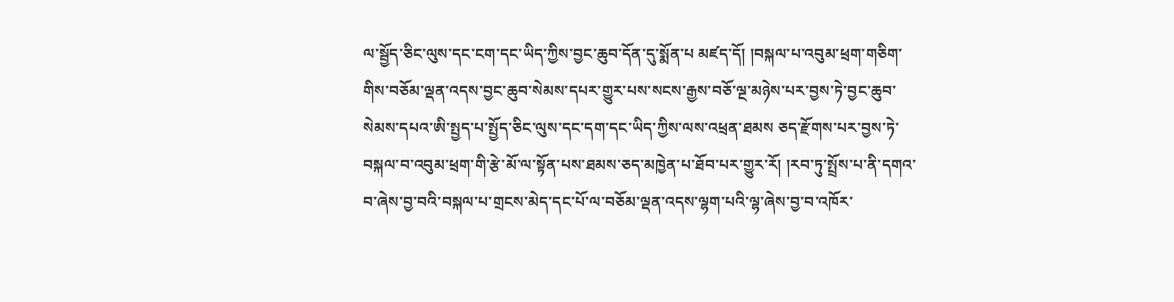ལ་སྦྱོད་ཅིང་ལུས་དང་ངག་དང་ཡིད་ཀྱིས་བྱང་ཆུབ་དོན་དུ་སྨོན་པ མཛད་དོ། །བསྐལ་པ་འབུམ་ཕྲག་གཅིག་གིས་བཅོམ་ལྡན་འདས་བྱང་ཆུབ་སེམས་དཔར་གྱུར་པས་སངས་རྒྱས་བཅོ་ལྔ་མཉེས་པར་བྱས་ཏེ་བྱང་ཆུབ་སེམས་དཔའ་ཨི་སྤྱད་པ་སྤྱོད་ཅིང་ལུས་དང་དག་དང་ཡིད་ཀྱིས་ལས་འཕྲན་ཐམས ཅད་རྫོགས་པར་བྱས་ཏེ་བསྐལ་བ་འབུམ་ཕྲག་གི་རྩེ་མོ་ལ་སྟོན་པས་ཐམས་ཅད་མཁྱེན་པ་ཐོབ་པར་གྱུར་རོ། །རབ་ཏུ་སྤྲོས་པ་ནི་དགའ་བ་ཞེས་བྱ་བའི་བསྐལ་པ་གྲངས་མེད་དང་པོ་ལ་བཅོམ་ལྡན་འདས་ལྷག་པའི་ལྷ་ཞེས་བྱ་བ་འཁོར་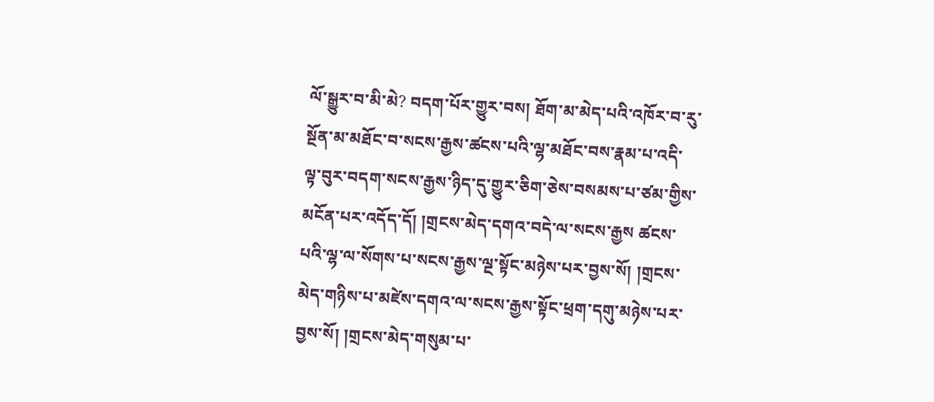ལོ་སྒྱུར་བ་མི་མེ? བདག་པོར་གྱུར་བས། ཐོག་མ་མེད་པའི་འཁོར་བ་རུ་སྔོན་མ་མཐོང་བ་སངས་རྒྱས་ཚངས་པའི་ལྷ་མཐོང་བས་རྣམ་པ་འདི་ལྟ་བུར་བདག་སངས་རྒྱས་ཉིད་དུ་གྱུར་ཅིག་ཅེས་བསམས་པ་ཙམ་གྱིས་མངོན་པར་འདོད་དོ། །གྲངས་མེད་དགའ་བདེ་ལ་སངས་རྒྱས ཚངས་པའི་ལྷ་ལ་སོགས་པ་སངས་རྒྱས་ལྔ་སྟོང་མཉེས་པར་བྱས་སོ། །གྲངས་མེད་གཉིས་པ་མཛེས་དགའ་ལ་སངས་རྒྱས་སྟོང་ཕྲག་དགུ་མཉེས་པར་བྱས་སོ། །གྲངས་མེད་གསུམ་པ་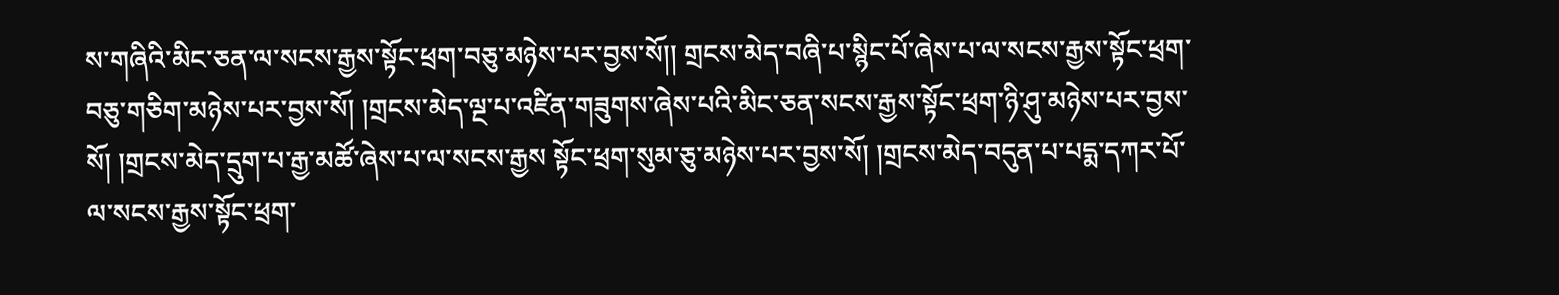ས་གཞིའི་མིང་ཅན་ལ་སངས་རྒྱས་སྟོང་ཕྲག་བཅུ་མཉེས་པར་བྱས་སོ།། གྲངས་མེད་བཞི་པ་སྙིང་པོ་ཞེས་པ་ལ་སངས་རྒྱས་སྟོང་ཕྲག་བཅུ་གཅིག་མཉེས་པར་བྱས་སོ། །གྲངས་མེད་ལྔ་པ་འཛིན་གཟུགས་ཞེས་པའི་མིང་ཅན་སངས་རྒྱས་སྟོང་ཕྲག་ཉི་ཤུ་མཉེས་པར་བྱས་སོ། །གྲངས་མེད་དྲུག་པ་རྒྱ་མཚོ་ཞེས་པ་ལ་སངས་རྒྱས སྟོང་ཕྲག་སུམ་ཅུ་མཉེས་པར་བྱས་སོ། །གྲངས་མེད་བདུན་པ་པདྨ་དཀར་པོ་ལ་སངས་རྒྱས་སྟོང་ཕྲག་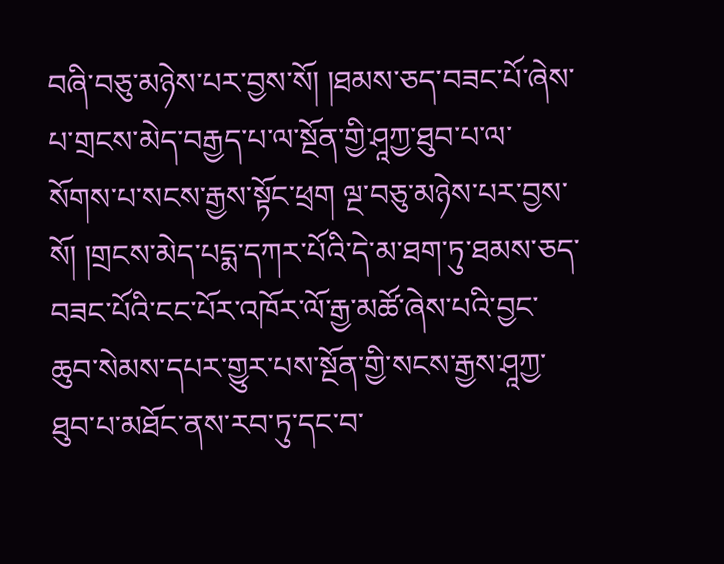བཞི་བཅུ་མཉེས་པར་བྱས་སོ། །ཐམས་ཅད་བཟང་པོ་ཞེས་པ་གྲངས་མེད་བརྒྱད་པ་ལ་སྔོན་གྱི་ཤཱཀྱ་ཐུབ་པ་ལ་སོགས་པ་སངས་རྒྱས་སྟོང་ཕྲག ལྔ་བཅུ་མཉེས་པར་བྱས་སོ། །གྲངས་མེད་པདྨ་དཀར་པོའི་དེ་མ་ཐག་ཏུ་ཐམས་ཅད་བཟང་པོའི་ངང་པོར་འཁོར་ལོ་རྒྱ་མཚོ་ཞེས་པའི་བྱང་ཆུབ་སེམས་དཔར་གྱུར་པས་སྔོན་གྱི་སངས་རྒྱས་ཤཱཀྱ་ཐུབ་པ་མཐོང་ནས་རབ་ཏུ་དང་བ་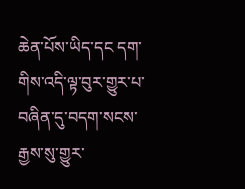ཆེན་པོས་ཡིད་དང དག་གིས་འདི་ལྟ་བུར་གྱུར་པ་བཞིན་དུ་བདག་སངས་རྒྱས་སུ་གྱུར་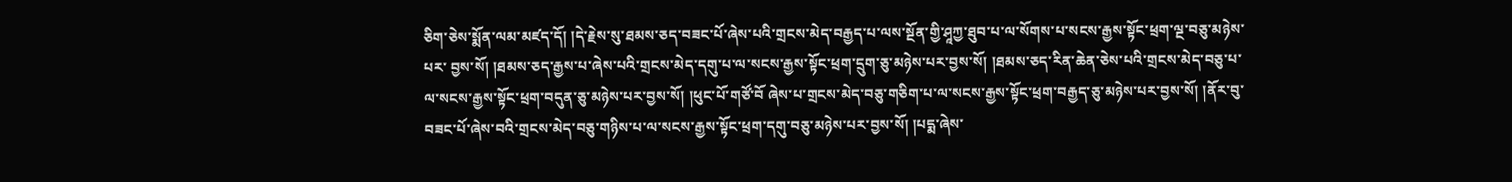ཅིག་ཅེས་སྨོན་ལམ་མཛད་དོ། །དེ་རྗེས་སུ་ཐམས་ཅད་བཟང་པོ་ཞེས་པའི་གྲངས་མེད་བརྒྱད་པ་ལས་སྔོན་གྱི་ཤཱཀྱ་ཐུབ་པ་ལ་སོགས་པ་སངས་རྒྱས་སྟོང་ཕྲག་ལྔ་བཅུ་མཉེས་པར་ བྱས་སོ། །ཐམས་ཅད་རྒྱས་པ་ཞེས་པའི་གྲངས་མེད་དགུ་པ་ལ་སངས་རྒྱས་སྟོང་ཕྲག་དྲུག་ཅུ་མཉེས་པར་བྱས་སོ། །ཐམས་ཅད་རིན་ཆེན་ཅེས་པའི་གྲངས་མེད་བཅུ་པ་ལ་སངས་རྒྱས་སྟོང་ཕྲག་བདུན་ཅུ་མཉེས་པར་བྱས་སོ། །ཕུང་པོ་གཙོ་བོ ཞེས་པ་གྲངས་མེད་བཅུ་གཅིག་པ་ལ་སངས་རྒྱས་སྟོང་ཕྲག་བརྒྱད་ཅུ་མཉེས་པར་བྱས་སོ། །ནོར་བུ་བཟང་པོ་ཞེས་བའི་གྲངས་མེད་བཅུ་གཉིས་པ་ལ་སངས་རྒྱས་སྟོང་ཕྲག་དགུ་བཅུ་མཉེས་པར་བྱས་སོ། །པདྨ་ཞེས་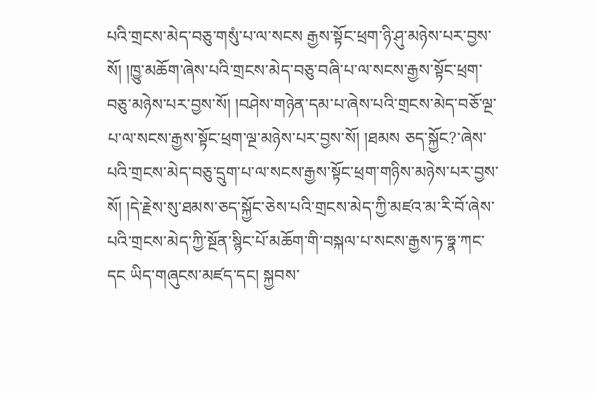པའི་གྲངས་མེད་བཅུ་གསུཾ་པ་ལ་སངས རྒྱས་སྟོང་ཕྲག་ཉི་ཤུ་མཉེས་པར་བྱས་སོ། །ཁྱུ་མཆོག་ཞེས་པའི་གྲངས་མེད་བཅུ་བཞི་པ་ལ་སངས་རྒྱས་སྟོང་ཕྲག་བཅུ་མཉེས་པར་བྱས་སོ། །བཤེས་གཉེན་དམ་པ་ཞེས་པའི་གྲངས་མེད་བཅོ་ལྔ་པ་ལ་སངས་རྒྱས་སྟོང་ཕྲག་ལྔ་མཉེས་པར་བྱས་སོ། །ཐམས ཅད་སྐྱོང?་ཞེས་པའི་གྲངས་མེད་བཅུ་དྲུག་པ་ལ་སངས་རྒྱས་སྟོང་ཕྲག་གཉིས་མཉེས་པར་བྱས་སོ། །དེ་རྗེས་སུ་ཐམས་ཅད་སྐྱོང་ཅེས་པའི་གྲངས་མེད་ཀྱི་མཛའ་མ་རི་བོ་ཞེས་པའི་གྲངས་མེད་ཀྱི་སྔོན་སྙིང་པོ་མཆོག་གི་བསྐལ་པ་སངས་རྒྱས་ཏ་ཧྣ་ཀང་དང ཡིད་གཞུངས་མཛད་དང། སྐྱབས་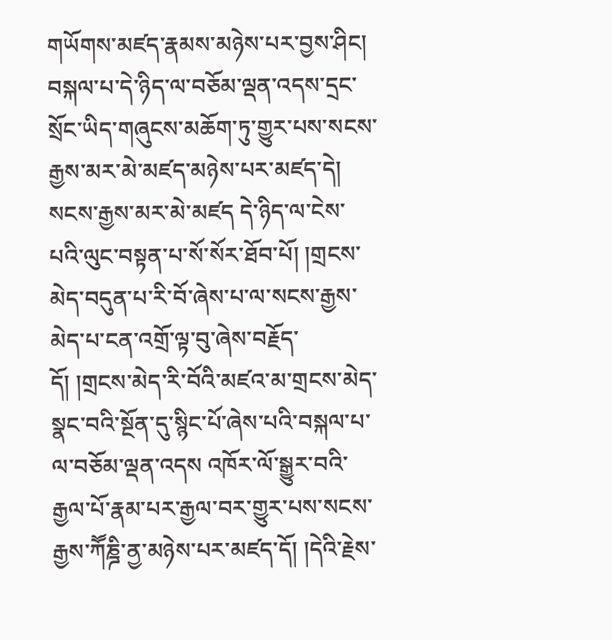གཡོགས་མཛད་རྣམས་མཉེས་པར་བྱས་ཤིང། བསྐལ་པ་དེ་ཉིད་ལ་བཅོམ་ལྡན་འདས་དྲང་སྲོང་ཡིད་གཞུངས་མཆོག་ཏུ་གྱུར་པས་སངས་རྒྱས་མར་མེ་མཛད་མཉེས་པར་མཛད་དེ། སངས་རྒྱས་མར་མེ་མཛད དེ་ཉིད་ལ་ངེས་པའི་ལུང་བསྟན་པ་སོ་སོར་ཐོབ་པོ། །གྲངས་མེད་བདུན་པ་རི་བོ་ཞེས་པ་ལ་སངས་རྒྱས་མེད་པ་ངན་འགྲོ་ལྟ་བུ་ཞེས་བརྗོད་དོ། །གྲངས་མེད་རི་བོའི་མཛའ་མ་གྲངས་མེད་སྣང་བའི་སྔོན་དུ་སྙིང་པོ་ཞེས་པའི་བསྐལ་པ་ལ་བཅོམ་ལྡན་འདས འཁོར་ལོ་སྒྱུར་བའི་རྒྱལ་པོ་རྣམ་པར་རྒྱལ་བར་གྱུར་པས་སངས་རྒྱས་ཀཽཎྜི་ནྱ་མཉེས་པར་མཛད་དོ། །དེའི་རྗེས་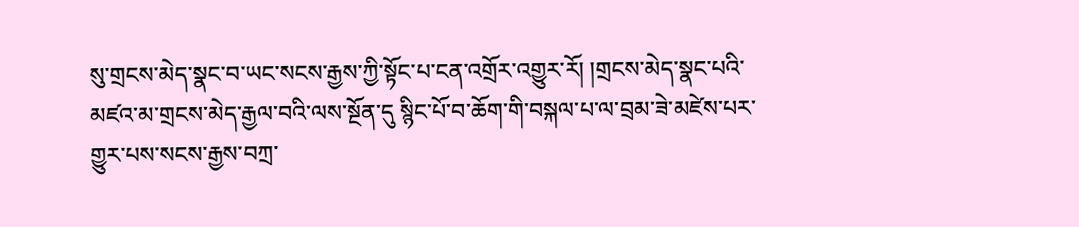སུ་གྲངས་མེད་སྣང་བ་ཡང་སངས་རྒྱས་ཀྱི་སྟོང་པ་ངན་འགྲོར་འགྱུར་རོ། །གྲངས་མེད་སྣང་པའི་མཛའ་མ་གྲངས་མེད་རྒྱལ་བའི་ལས་སྔོན་དུ སྙིང་པོ་བ་ཆོག་གི་བསྐལ་པ་ལ་བྲམ་ཟེ་མཛེས་པར་གྱུར་པས་སངས་རྒྱས་བཀྲ་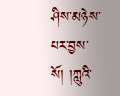ཤིས་མཉེས་པར་བྱས་སོ། །ཀླུའི་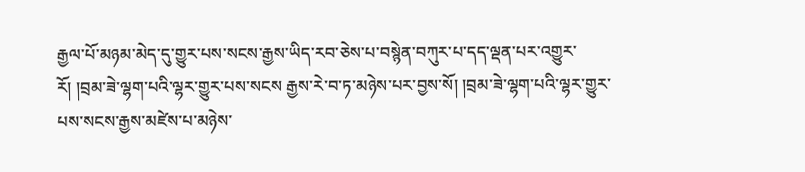རྒྱལ་པོ་མཉམ་མེད་དུ་གྱུར་པས་སངས་རྒྱས་ཡིད་རབ་ཅེས་པ་བསྙེན་བཀུར་པ་དད་ལྡན་པར་འགྱུར་རོ། །བྲམ་ཟེ་ལྷག་པའི་ལྷར་གྱུར་པས་སངས རྒྱས་རེ་བ་ཏ་མཉེས་པར་བྱས་སོ། །བྲམ་ཟེ་ལྷག་པའི་ལྷར་གྱུར་པས་སངས་རྒྱས་མཛེས་པ་མཉེས་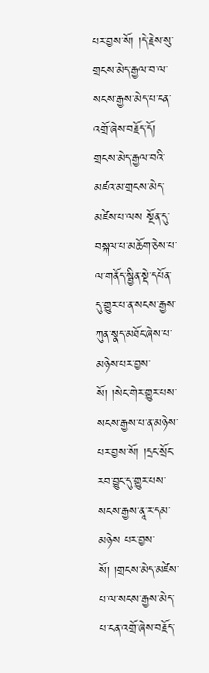པར་བྱས་སོ། །དེ་རྗེས་སུ་གྲངས་མེད་རྒྱལ་བ་ལ་སངས་རྒྱས་མེད་པ་ངན་འགྲོ་ཞེས་བརྗོད་དོ། གྲངས་མེད་རྒྱལ་བའི་མཛའ་མ་གྲངས་མེད་མཛེས་པ་ལས སྔོན་དུ་བསྐལ་པ་མཆོག་ཅེས་པ་ལ་གནོད་སྦྱིན་སྡེ་དཔོན་དུ་གྱུར་པ་ན་སངས་རྒྱས་ཀུན་སྣད་མཐོང་ཞེས་པ་མཉེས་པར་བྱས་སོ། །སེང་གེར་གྱུར་པས་སངས་རྒྱས་པ་ན་མཉེས་པར་བྱས་སོ། །དྲང་སྲོང་རབ་བྱུང་དུ་གྱུར་པས་སངས་རྒྱས་ནཱ་ར་དམ་མཉེས པར་བྱས་སོ། །གྲངས་མེད་མཛེས་པ་ལ་སངས་རྒྱས་མེད་པ་ངན་འགྲོ་ཞེས་བརྗོད་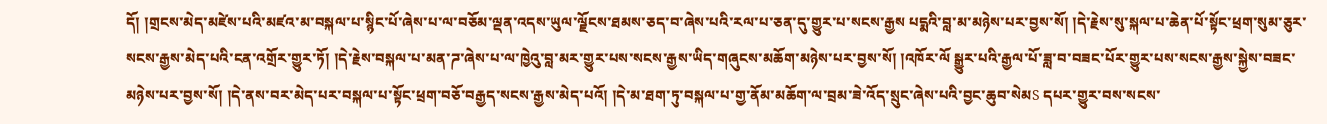དོ། །གྲངས་མེད་མཛེས་པའི་མཛའ་མ་བསྐལ་པ་སྙིང་པོ་ཞེས་པ་ལ་བཅོམ་ལྡན་འདས་ཡུལ་ལྗོངས་ཐམས་ཅད་བ་ཞེས་པའི་རལ་པ་ཅན་དུ་གྱུར་པ་སངས་རྒྱས པདྨའི་བླ་མ་མཉེས་པར་བྱས་སོ། །དེ་རྗེས་སུ་སྐལ་པ་ཆེན་པོ་སྟོང་ཕྲག་སུམ་ཅུར་སངས་རྒྱས་མེད་པའི་ངན་འགྲོར་གྱུར་ཏོ། །དེ་རྗེས་བསྐལ་པ་མན་ཌ་ཞེས་པ་ལ་ཁྱེའུ་བླ་མར་གྱུར་པས་སངས་རྒྱས་ཡིད་གཞུངས་མཆོག་མཉེས་པར་བྱས་སོ། །འཁོར་ལོ སྒྱུར་པའི་རྒྱལ་པོ་ཟླ་བ་བཟང་པོར་གྱུར་པས་སངས་རྒྱས་སྐྱེས་བཟང་མཉེས་པར་བྱས་སོ། །དེ་ནས་བར་མེད་པར་བསྐལ་པ་སྟོང་ཕྲག་བཅོ་བརྒྱད་སངས་རྒྱས་མེད་པའོ། །དེ་མ་ཐག་ཏུ་བསྐལ་པ་གྱ་ནོམ་མཆོག་ལ་བྲམ་ཟེ་འོད་སྲུང་ཞེས་པའི་བྱང་ཆུབ་སེམS དཔར་གྱུར་བས་སངས་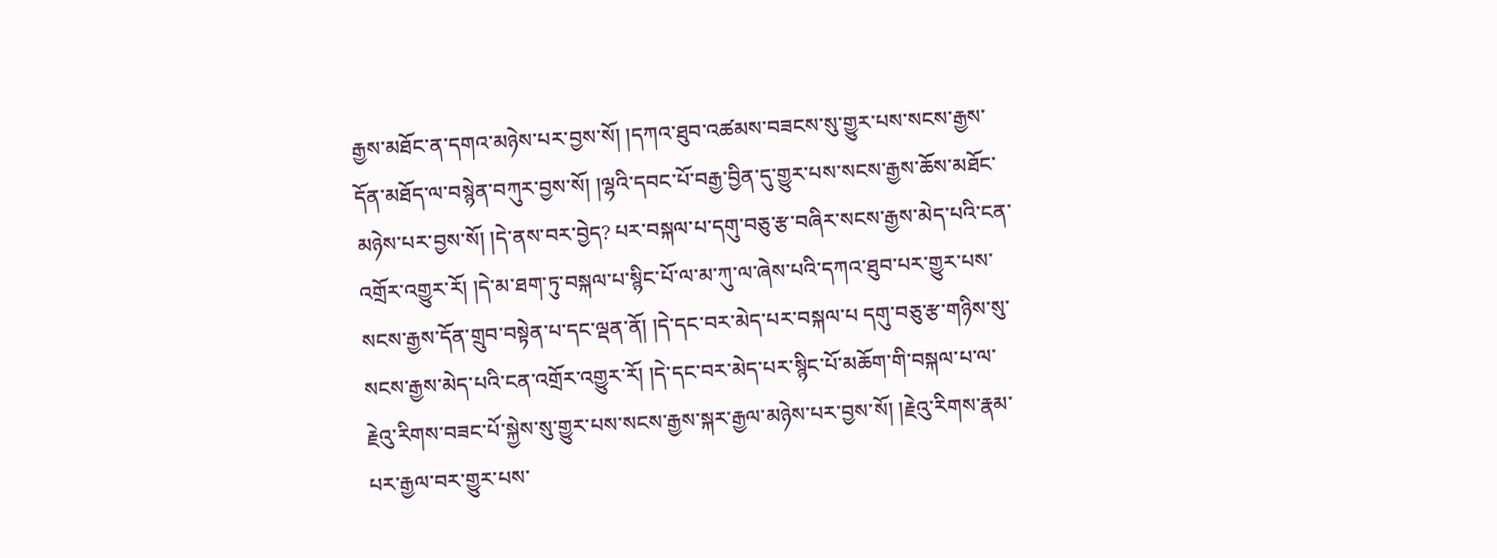རྒྱས་མཐོང་ན་དགའ་མཉེས་པར་བྱས་སོ། །དཀའ་ཐུབ་འཚམས་བཟངས་སུ་གྱུར་པས་སངས་རྒྱས་དོན་མཐོད་ལ་བསྙེན་བཀུར་བྱས་སོ། །ལྷའི་དབང་པོ་བརྒྱ་བྱིན་དུ་གྱུར་པས་སངས་རྒྱས་ཆོས་མཐོང་མཉེས་པར་བྱས་སོ། །དེ་ནས་བར་བྱེད? པར་བསྐལ་པ་དགུ་བཅུ་རྩ་བཞིར་སངས་རྒྱས་མེད་པའི་ངན་འགྲོར་འགྱུར་རོ། །དེ་མ་ཐག་ཏུ་བསྐལ་པ་སྙིང་པོ་ལ་མ་ཀུ་ལ་ཞེས་པའི་དཀའ་ཐུབ་པར་གྱུར་པས་སངས་རྒྱས་དོན་གྲུབ་བསྟེན་པ་དང་ལྡན་ནོ། །དེ་དང་བར་མེད་པར་བསྐལ་པ དགུ་བཅུ་རྩ་གཉིས་སུ་སངས་རྒྱས་མེད་པའི་ངན་འགྲོར་འགྱུར་རོ། །དེ་དང་བར་མེད་པར་སྙིང་པོ་མཆོག་གི་བསྐལ་པ་ལ་རྗེའུ་རིགས་བཟང་པོ་སྐྱེས་སུ་གྱུར་པས་སངས་རྒྱས་སྐར་རྒྱལ་མཉེས་པར་བྱས་སོ། །རྗེའུ་རིགས་རྣམ་པར་རྒྱལ་བར་གྱུར་པས་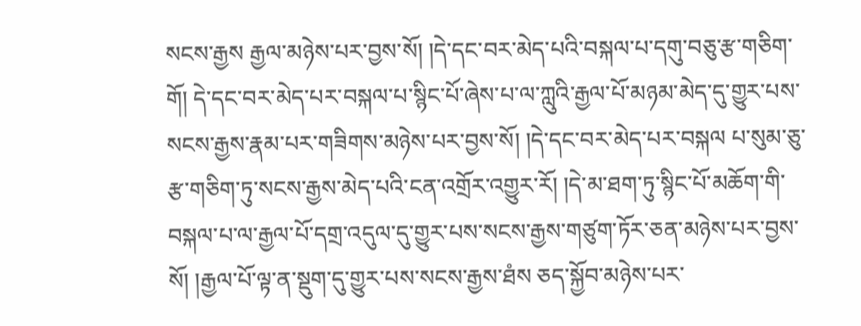སངས་རྒྱས རྒྱལ་མཉེས་པར་བྱས་སོ། །དེ་དང་བར་མེད་པའི་བསྐལ་པ་དགུ་བཅུ་རྩ་གཅིག་གོ། དེ་དང་བར་མེད་པར་བསྐལ་པ་སྙིང་པོ་ཞེས་པ་ལ་ཀླུའི་རྒྱལ་པོ་མཉམ་མེད་དུ་གྱུར་པས་སངས་རྒྱས་རྣམ་པར་གཟིགས་མཉེས་པར་བྱས་སོ། །དེ་དང་བར་མེད་པར་བསྐལ པ་སུམ་ཅུ་རྩ་གཅིག་ཏུ་སངས་རྒྱས་མེད་པའི་ངན་འགྲོར་འགྱུར་རོ། །དེ་མ་ཐག་ཏུ་སྙིང་པོ་མཆོག་གི་བསྐལ་པ་ལ་རྒྱལ་པོ་དགྲ་འདུལ་དུ་གྱུར་པས་སངས་རྒྱས་གཙུག་ཏོར་ཅན་མཉེས་པར་བྱས་སོ། །རྒྱལ་པོ་ལྟ་ན་སྡུག་དུ་གྱུར་པས་སངས་རྒྱས་ཐཾས ཅད་སྐྱོབ་མཉེས་པར་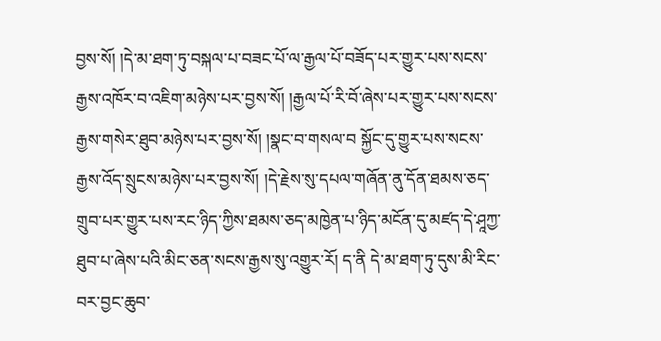བྱས་སོ། །དེ་མ་ཐག་ཏུ་བསྐལ་པ་བཟང་པོ་ལ་རྒྱལ་པོ་བཟོད་པར་གྱུར་པས་སངས་རྒྱས་འཁོར་བ་འཇིག་མཉེས་པར་བྱས་སོ། །རྒྱལ་པོ་རི་བོ་ཞེས་པར་གྱུར་པས་སངས་རྒྱས་གསེར་ཐུབ་མཉེས་པར་བྱས་སོ། །སྣང་བ་གསལ་བ སྐྱོང་དུ་གྱུར་པས་སངས་རྒྱས་འོད་སྲུངས་མཉེས་པར་བྱས་སོ། །དེ་རྗེས་སུ་དཔལ་གཞོན་ནུ་དོན་ཐམས་ཅད་གྲུབ་པར་གྱུར་པས་རང་ཉིད་ཀྱིས་ཐམས་ཅད་མཁྱེན་པ་ཉིད་མངོན་དུ་མཛད་དེ་ཤཱཀྱ་ཐུབ་པ་ཞེས་པའི་མིང་ཅན་སངས་རྒྱས་སུ་འགྱུར་རོ། ད་ནི དེ་མ་ཐག་ཏུ་དུས་མི་རིང་བར་བྱང་ཆུབ་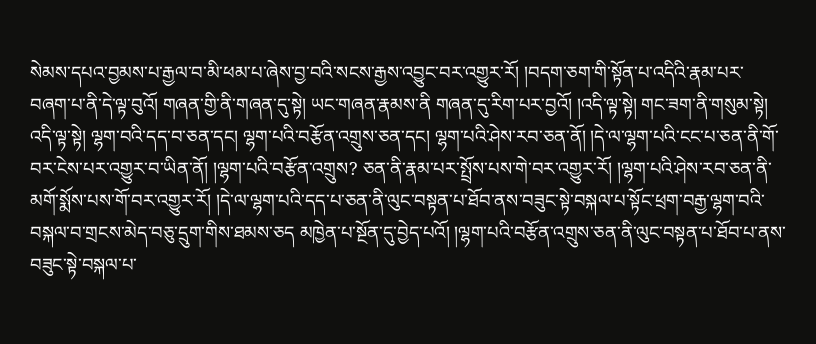སེམས་དཔའ་བྱམས་པ་རྒྱལ་བ་མི་ཕམ་པ་ཞེས་བྱ་བའི་སངས་རྒྱས་འབྱུང་བར་འགྱུར་རོ། །བདག་ཅག་གི་སྟོན་པ་འདིའི་རྣམ་པར་བཞག་པ་ནི་དེ་ལྟ་བུའོ། གཞན་གྱི་ནི་གཞན་དུ་སྟེ། ཡང་གཞན་རྣམས་ནི གཞན་དུ་རིག་པར་བྱའོ། །འདི་ལྟ་སྟེ། གང་ཟག་ནི་གསུམ་སྟེ། འདི་ལྟ་སྟེ། ལྷག་བའི་དད་བ་ཅན་དང། ལྷག་པའི་བརྩོན་འགྲུས་ཅན་དང། ལྷག་པའི་ཤེས་རབ་ཅན་ནོ། །དེ་ལ་ལྷག་པའི་ངང་པ་ཅན་ནི་གོ་བར་ངེས་པར་འགྱུར་བ་ཡིན་ནོ། །ལྷག་པའི་བརྩོན་འགྲུས? ཅན་ནི་རྣམ་པར་སྤྲོས་པས་གེ་བར་འགྱུར་རོ། །ལྷག་པའི་ཤེས་རབ་ཅན་ནི་མགོ་སྨོས་པས་གོ་བར་འགྱུར་རོ། །དེ་ལ་ལྷག་པའི་དད་པ་ཅན་ནི་ལུང་བསྟན་པ་ཐོབ་ནས་བཟུང་སྟེ་བསྐལ་པ་སྟོང་ཕྲག་བརྒྱ་ལྷག་བའི་བསྐལ་བ་གྲངས་མེད་བཅུ་དྲུག་གིས་ཐམས་ཅད མཁྱེན་པ་སྔོན་དུ་བྱེད་པའོ། །ལྷག་པའི་བརྩོན་འགྲུས་ཅན་ནི་ལུང་བསྟན་པ་ཐོབ་པ་ནས་བཟུང་སྟེ་བསྐལ་པ་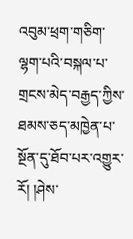འབུམ་ཕྲག་གཅིག་ལྷག་པའི་བསྐལ་པ་གྲངས་མེད་བརྒྱད་ཀྱིས་ཐམས་ཅད་མཁྱེན་པ་སྔོན་དུ་ཐོབ་པར་འགྱུར་རོ། །ཤེས་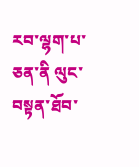རབ་ལྷག་པ་ཅན་ནི ལུང་བསྟན་ཐོབ་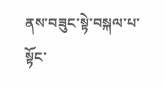ནས་བཟུང་སྟེ་བསྐལ་པ་སྟོང་